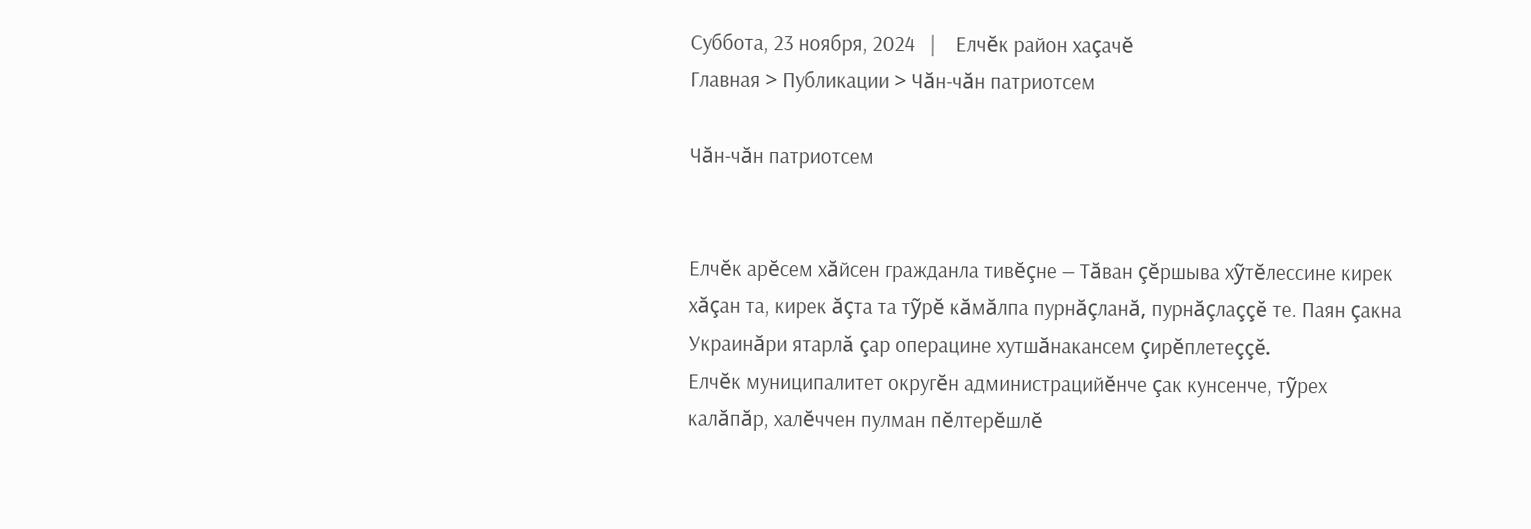Суббота, 23 ноября, 2024   |    Елчĕк район хаçачĕ
Главная > Публикации > Чăн-чăн патриотсем

Чăн-чăн патриотсем


Елчĕк арĕсем хăйсен гражданла тивĕçне — Тăван çĕршыва хỹтĕлессине кирек хăçан та, кирек ăçта та тỹрĕ кăмăлпа пурнăçланă, пурнăçлаççĕ те. Паян çакна Украинăри ятарлă çар операцине хутшăнакансем çирĕплетеççĕ.
Елчĕк муниципалитет округĕн администрацийĕнче çак кунсенче, тỹрех калăпăр, халĕччен пулман пĕлтерĕшлĕ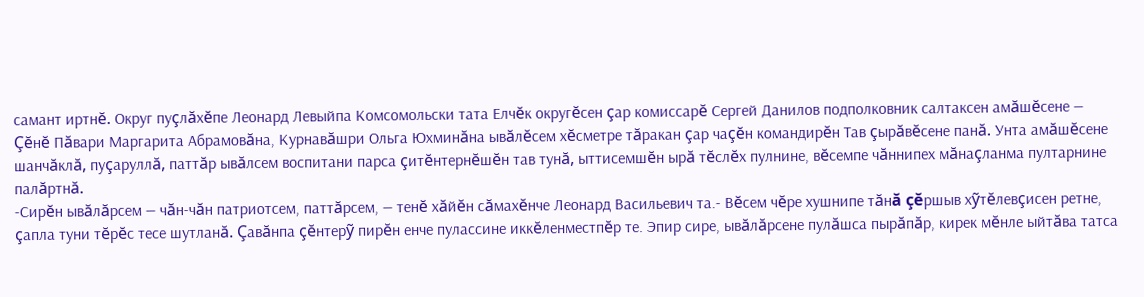самант иртнĕ. Округ пуçлăхĕпе Леонард Левыйпа Комсомольски тата Елчĕк округĕсен çар комиссарĕ Сергей Данилов подполковник салтаксен амăшĕсене — Çĕнĕ Пăвари Маргарита Абрамовăна, Курнавăшри Ольга Юхминăна ывăлĕсем хĕсметре тăракан çар чаçĕн командирĕн Тав çырăвĕсене панă. Унта амăшĕсене шанчăклă, пуçаруллă, паттăр ывăлсем воспитани парса çитĕнтернĕшĕн тав тунă, ыттисемшĕн ырă тĕслĕх пулнине, вĕсемпе чăннипех мăнаçланма пултарнине палăртнă.
-Сирĕн ывăлăрсем — чăн-чăн патриотсем, паттăрсем, — тенĕ хăйĕн сăмахĕнче Леонард Васильевич та.- Вĕсем чĕре хушнипе тăнă çĕршыв хỹтĕлевçисен ретне, çапла туни тĕрĕс тесе шутланă. Çавăнпа çĕнтерỹ пирĕн енче пулассине иккĕленместпĕр те. Эпир сире, ывăлăрсене пулăшса пырăпăр, кирек мĕнле ыйтăва татса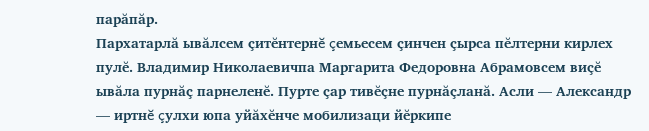парăпăр.
Пархатарлă ывăлсем çитĕнтернĕ çемьесем çинчен çырса пĕлтерни кирлех пулĕ. Владимир Николаевичпа Маргарита Федоровна Абрамовсем виçĕ ывăла пурнăç парнеленĕ. Пурте çар тивĕçне пурнăçланă. Асли — Александр — иртнĕ çулхи юпа уйăхĕнче мобилизаци йĕркипе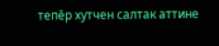тепĕр хутчен салтак аттине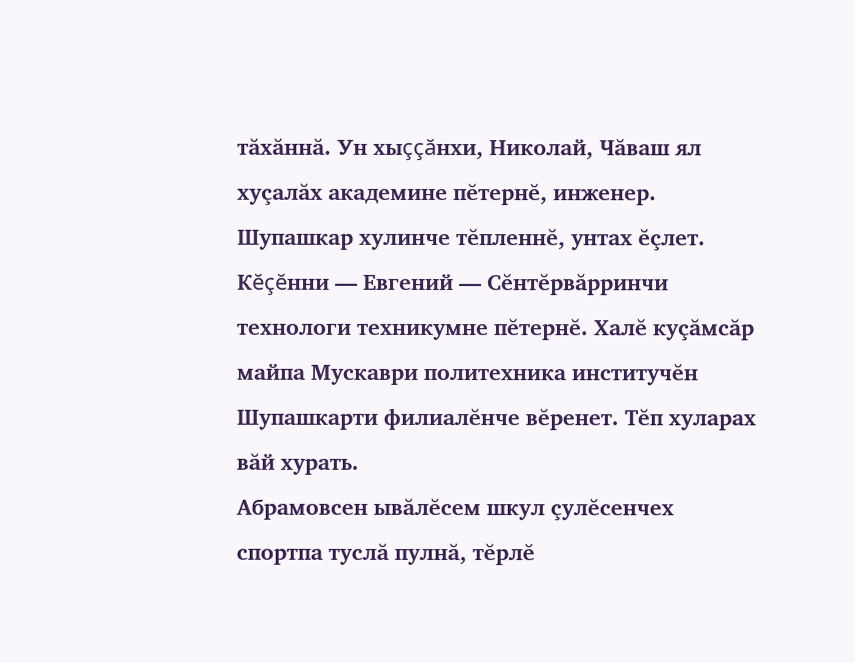тăхăннă. Ун хыççăнхи, Николай, Чăваш ял хуçалăх академине пĕтернĕ, инженер. Шупашкар хулинче тĕпленнĕ, унтах ĕçлет. Кĕçĕнни — Евгений — Сĕнтĕрвăрринчи технологи техникумне пĕтернĕ. Халĕ куçăмсăр майпа Мускаври политехника институчĕн Шупашкарти филиалĕнче вĕренет. Тĕп хуларах вăй хурать.
Абрамовсен ывăлĕсем шкул çулĕсенчех спортпа туслă пулнă, тĕрлĕ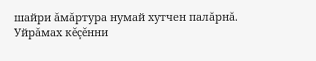шайри ăмăртура нумай хутчен палăрнă. Уйрăмах кĕçĕнни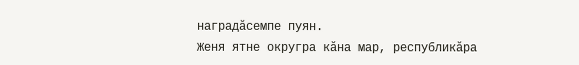наградăсемпе пуян.
Женя ятне округра кăна мар, республикăра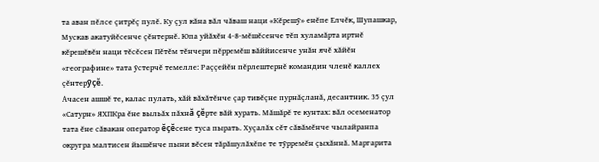та аван пĕлсе çитрĕç пулĕ. Ку çул кăна вăл чăваш наци «Кĕрешỹ» енĕпе Елчĕк, Шупашкар, Мускав акатуйĕсенче çĕнтернĕ. Юпа уйăхĕн 4-8-мĕшĕсенче тĕп хуламăрта иртнĕ кĕрешĕвĕн наци тĕсĕсен Пĕтĕм тĕнчери пĕрремĕш вăййисенче унăн ячĕ хăйĕн «географине» тата ỹстерчĕ темелле: Раççейĕн пĕрлештернĕ командин членĕ каллех çĕнтерỹçĕ.
Ачасен ашшĕ те, калас пулать, хăй вăхăтĕнче çар тивĕçне пурнăçланă, десантник. 35 çул «Сатурн» ЯХПКра ĕне выльăх пăхнă çĕрте вăй хурать. Мăшăрĕ те кунтах: вăл осеменатор тата ĕне сăвакан оператор ĕçĕсене туса пырать. Хуçалăх сĕт сăвăмĕнче чылайранпа округра малтисен йышĕнче пыни вĕсен тăрăшулăхĕпе те тỹрремĕн çыхăннă. Маргарита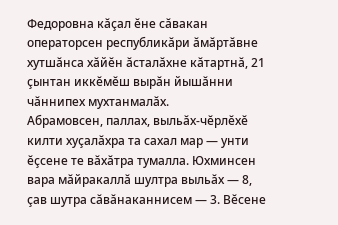Федоровна кăçал ĕне сăвакан операторсен республикăри ăмăртăвне хутшăнса хăйĕн ăсталăхне кăтартнă, 21 çынтан иккĕмĕш вырăн йышăнни чăннипех мухтанмалăх.
Абрамовсен, паллах, выльăх-чĕрлĕхĕ килти хуçалăхра та сахал мар — унти ĕçсене те вăхăтра тумалла. Юхминсен вара мăйракаллă шултра выльăх — 8, çав шутра сăвăнаканнисем — 3. Вĕсене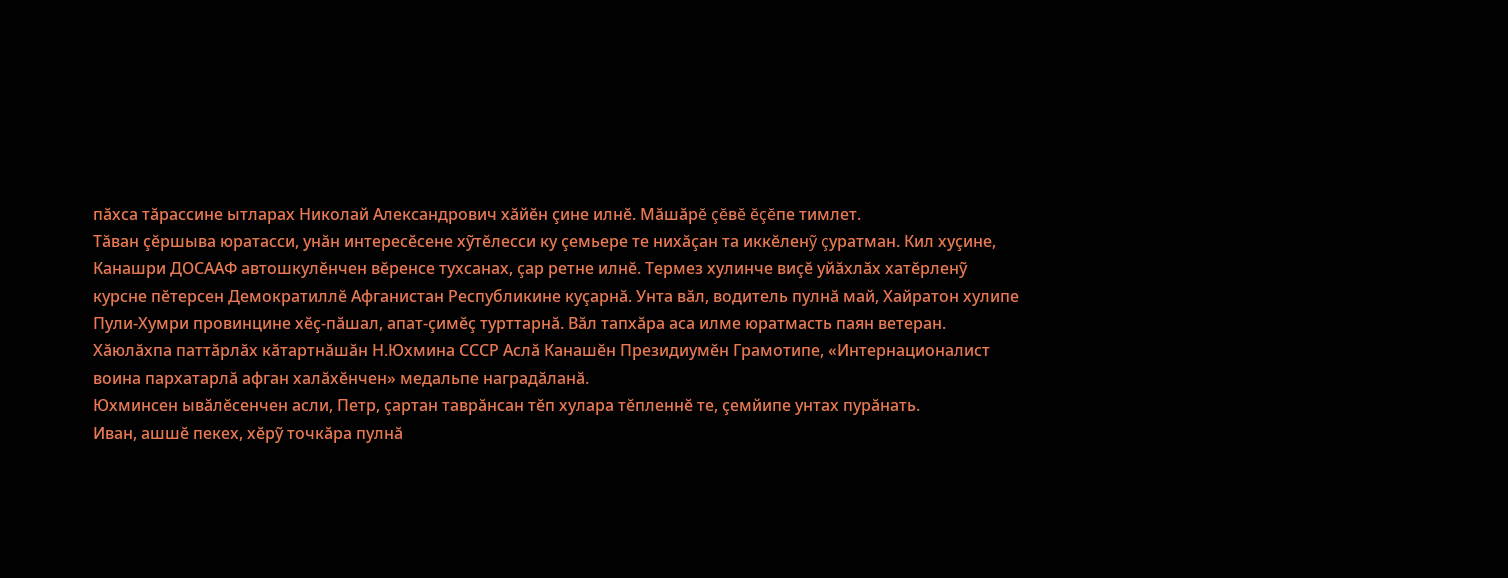пăхса тăрассине ытларах Николай Александрович хăйĕн çине илнĕ. Мăшăрĕ çĕвĕ ĕçĕпе тимлет.
Тăван çĕршыва юратасси, унăн интересĕсене хỹтĕлесси ку çемьере те нихăçан та иккĕленỹ çуратман. Кил хуçине, Канашри ДОСААФ автошкулĕнчен вĕренсе тухсанах, çар ретне илнĕ. Термез хулинче виçĕ уйăхлăх хатĕрленỹ курсне пĕтерсен Демократиллĕ Афганистан Республикине куçарнă. Унта вăл, водитель пулнă май, Хайратон хулипе Пули-Хумри провинцине хĕç-пăшал, апат-çимĕç турттарнă. Вăл тапхăра аса илме юратмасть паян ветеран. Хăюлăхпа паттăрлăх кăтартнăшăн Н.Юхмина СССР Аслă Канашĕн Президиумĕн Грамотипе, «Интернационалист воина пархатарлă афган халăхĕнчен» медальпе наградăланă.
Юхминсен ывăлĕсенчен асли, Петр, çартан таврăнсан тĕп хулара тĕпленнĕ те, çемйипе унтах пурăнать.
Иван, ашшĕ пекех, хĕрỹ точкăра пулнă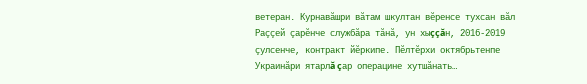ветеран. Курнавăшри вăтам шкултан вĕренсе тухсан вăл Раççей çарĕнче службăра тăнă, ун хыççăн, 2016-2019 çулсенче, контракт йĕркипе. Пĕлтĕрхи октябрьтенпе Украинăри ятарлă çар операцине хутшăнать…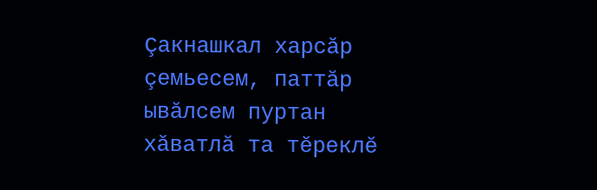Çакнашкал харсăр çемьесем, паттăр ывăлсем пуртан хăватлă та тĕреклĕ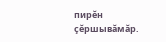пирĕн çĕршывăмăр.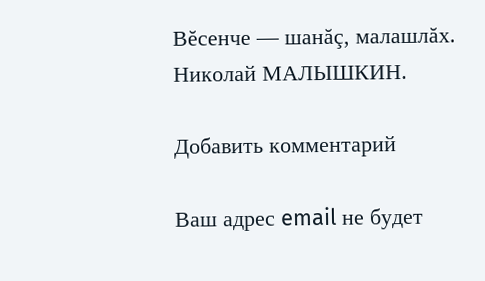Вĕсенче — шанăç, малашлăх.
Николай МАЛЫШКИН.

Добавить комментарий

Ваш адрес email не будет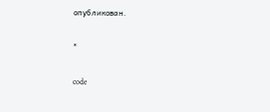опубликован.

*

code